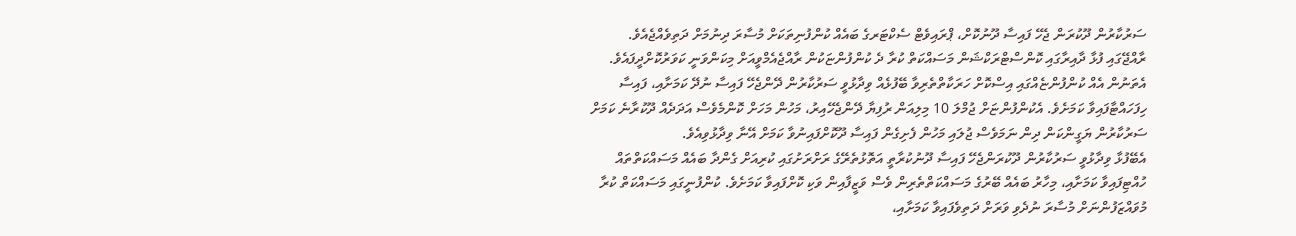ސަރުކާރުން ދޫކުރަން ޖެހޭ ފައިސާ ދޫނުކޮށް، ޕްރައިވެޓް ސެކްޓަރގެ ބައެއް ކުންފުނިތަކަށް މުސާރަ ދިނުމަށް ދަތިވެއްޖެއެވެ.
ރާއްޖޭގައި ފުޅާ ދާއިރާގައި ކޮންސްޓްރަކްޝަން މަސައްކަތް ކުރާ ދެ ކުންފުންޏަކުން ރާއްޖެއެމްވީއަށް މިކަންވަނީ ކަވަރުކޮށްދީފައެވެ.
އެތަނުން އެއް ކުންފުންޏެއްގައި އިސްކޮށް ހަރަކާތްތެރިވާ ބޭފުޅެއް ވިދާޅުވީ ސަރުކާރުން ދޭންޖެހޭ ފައިސާ ނުދޭ ކަމަށާއި، ފައިސާ ހިފަހައްޓާފައިވާ ކަމަށެވެ. އެކުންފުންޏަށް ޖުމްލަ 10 މިލިއަން ރުފިޔާ ދޭންޖެހޭއިރު، މަހުން މަހަށް ކޮންމެވެސް އަދަދެއް ދޫކުރާނެ ކަމަށް ސަރުކާރުން ޔަގީންކަން ދިން ނަމަވެސް ޖުލައި މަހުން ފެށިގެން ފައިސާ ދޫކޮށްފައިނުވާ ކަމަށް އޭނާ ވިދާޅުވިއެވެ.
އެބޭފުޅާ ވިދާޅުވީ ސަރުކާރުން ދޫކުރަންޖެހޭ ފައިސާ ދޫނުކުރާތީ އަތޮޅުތެރޭގެ ރަށްރަށުގައި ކުރިއަށް ގެންދާ ބައެއް މަސައްކަތްތައް ހުއްޓިފައިވާ ކަމަށާއި، މިހާރު ބައެއް ބޭރުގެ މަސައްކަތްތެރިން ވެސް ވަޒީފާއިން ވަކި ކޮށްފައިވާ ކަމަށެވެ. ކުންފުނީގައި މަސައްކަތް ކުރާ މުވައްޒަފުންނަށް މުސާރަ ނުދެވި ވަރަށް ދަތިވެފައިވާ ކަމަށާއި،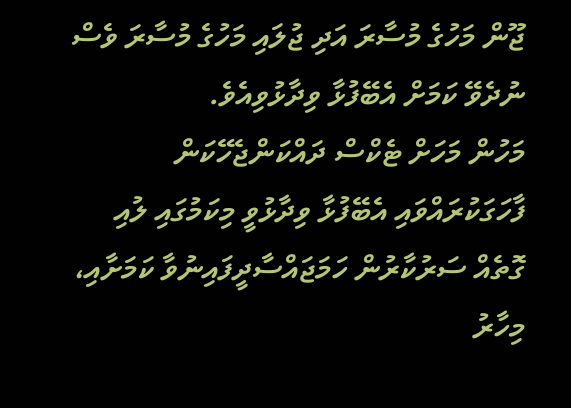ޖޫން މަހުގެ މުސާރަ އަދި ޖުލައި މަހުގެ މުސާރަ ވެސް ނުދެވޭ ކަމަށް އެބޭފުޅާ ވިދާޅުވިއެވެ.
މަހުން މަހަށް ޓެކްސް ދައްކަންޖެހޭކަން ފާހަގަކުރައްވައި އެބޭފުޅާ ވިދާޅުވީ މިކަމުގައި ލުއި ގޮތެއް ސަރުކާރުން ހަމަޖައްސާދީފައިނުވާ ކަމަށާއި، މިހާރު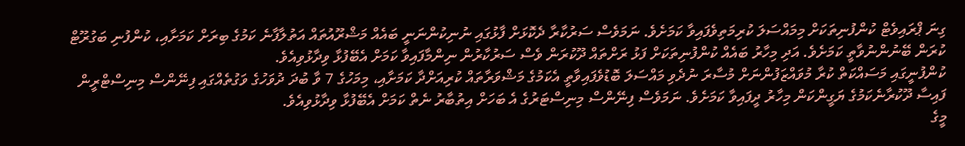ގިނަ ޕްރައިވެޓް ކުންފުނިތަކަށް މިމައްސަލަ ކުރިމަތިވެފައިވާ ކަމަށެވެ. ނަމަވެސް ސަރުކާރާ ދެކޮޅަށް ފާޅުގައި ނުނިކުންނަނީ ބައެއް މަޝްރޫއުތައް އަތުލާފާނެ ކަމުގެ ބިރަށް ކަމަށާއި، ކުންފުނި ބަގުރޫޓް ކުރަން ބޭނުންނުވާތީ ކަމަށެވެ. އަދި މިހާރު ބައެއް ކުންފުނިތަކަށް ފަޅު ރަށްތައް ދޫކުރަން ވެސް ސަރުކާރުން ނިންމާފައިވާ ކަމަށް އެބޭފުޅާ ވިދާޅުވިއެވެ.
ކުންފުނީގައި މަސައްކަތް ކުރާ މުވައްޒަފުންނަށް މުސާރަ ނުދެވި މައްސަލަ ބޮޑުވެފައިވާތީ އެކަމުގެ މަޝްވަރާތައް ކުރިއަށްދާ ކަމަށާއި، މިމަހުގެ 7 ވާ ބުދަ ދުވަހުގެ ވަގުތެއްގައި ފިނޭންސް މިނިސްޓްރީން ފައިސާ ދޫކުރާނެކަމުގެ ޔަގީންކަން މިހާރު ދީފައިވާ ކަމަށެވެ. ނަމަވެސް ފިނޭންސް މިނިސްޓަރުގެ އެ ބަހަށް އިތުބާރު ނެތް ކަމަށް އެބޭފުޅާ ވިދާޅުވިއެވެ.
މީގެ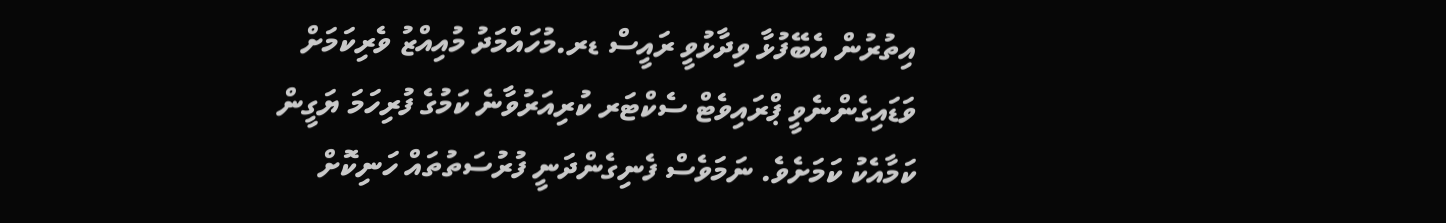އިތުރުން އެބޭފުޅާ ވިދާޅުވީ ރައީސް ޑރ.މުހައްމަދު މުއިއްޒު ވެރިކަމަށް ވަޑައިގެންނެވީ ޕްރައިވެޓް ސެކްޓަރ ކުރިއަރުވާނެ ކަމުގެ ފުރިހަމަ ޔަގީން ކަމާއެކު ކަމަށެވެ. ނަމަވެސް ފެނިގެންދަނީ ފުރުސަތުތައް ހަނިކޮށް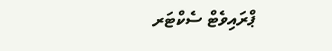ޕްރައިވެޓް ސެކްޓަރ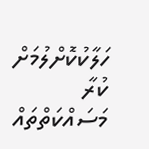ހަލާކުކޮށްލުމަށް ކުރާ މަސައްކަތްތައް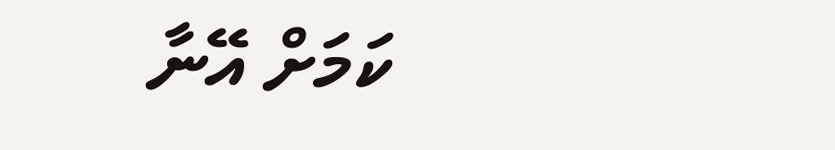ކަމަށް އޭނާ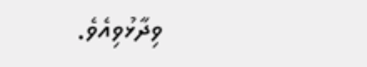ވިދާޅުވިއެވެ.